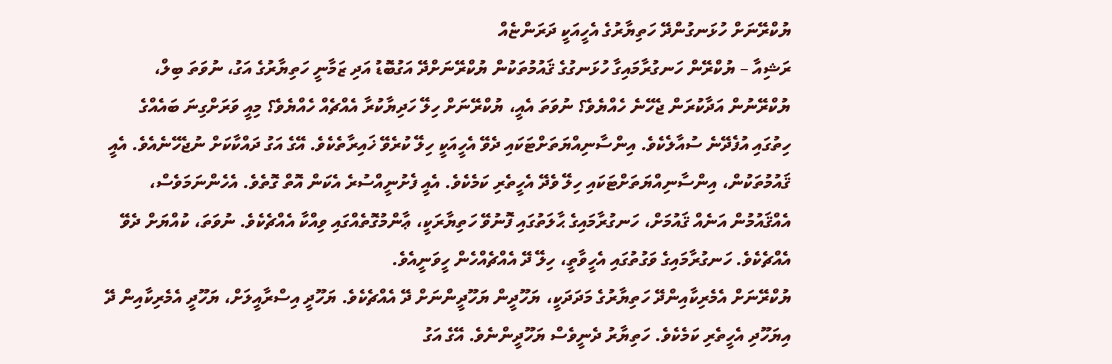ޔުކްރޭނަށް ހުޅަނގުންދޭ ހަތިޔާރުގެ އެހީއަކީ ދަރަންޏެއް
ރަޝިއާ – ޔުކްރޭން ހަނގުރާމައިގާ ހުޅަނގުގެ ޤައުމުތަކުން ޔުކްރޭނަށްދޭ އަގުބޮޑު އަދި ޒަމާނީ ހަތިޔާރުގެ އަގު، ނުވަތަ ބިލް، ޔުކްރޭނުން އަދާކުރަން ޖެހޭނެ ހެއްޔެވެ؟ ނުވަތަ އެއީ، ޔުކްރޭނަށް ހިލޭ ހަދިޔާކުރާ އެއްޗެއް ހެއްޔެވެ؟ މިއީ ވަރަށްގިނަ ބައެއްގެ ހިތުގައި އުފެދޭނެ ސުއާލެކެވެ. އިންސާނިއްޔަތަށްޓަކައި ދެވޭ އެހީއަކީ ހިލޭ ކުރެވޭ ޚައިރާތެކެވެ. އޭގެ އަގު ދައްކާކަށް ނުޖެހޭނެއެވެ. އެއީ ޤައުމުތަކުން، އިންސާނިއްޔަތަށްޓަކައި ހިލޭ ވެދޭ އެހީތެރި ކަމެކެވެ. އެއީ ފެށުނީއްސުރެ އެކަން އޮތް ގޮތެވެ. އެހެންނަމަވެސް، އެއްޤައުމުން އަނެއް ޤައުމަށް، ހަނގުރާމައިގެ ޙާލަތުގައި ފޮނުވޭ ހަތިޔާރަކީ، ޢާންމުގޮތެއްގައި ވިއްކާ އެއްޗެކެވެ. ނުވަތަ، ކުއްޔަށް ދެވޭ އެއްޗެކެވެ. ހަނގުރާމައިގެ ވަގުތުގައި އެހީވާތީ، ހިލޭ ދޭ އެއްޗެއްހެން ހީވަނީއެވެ.
ޔުކްރޭނަށް އެމެރިކާއިންދޭ ހަތިޔާރުގެ މަދަދަކީ، ޔަހޫދީން ޔަހޫދީންނަށް ދޭ އެއްޗެކެވެ. ޔަހޫދީ އިސްރާއީލަށް، ޔަހޫދީ އެމެރިކާއިން ދޭ އިޔަހޫދި އެހީތެރި ކަމެކެވެ. ހަތިޔާރު ދެނީވެސް ޔަހޫދީންނެވެ. އޭގެ އަގު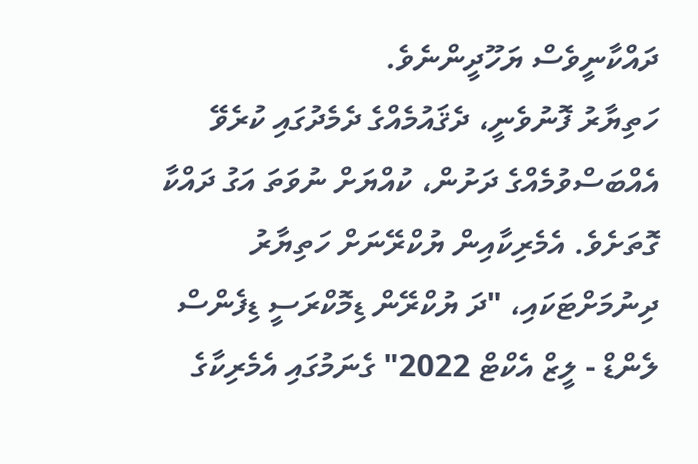ދައްކާނީވެސް ޔަހޫދީންނެވެ.
ހަތިޔާރު ފޮނުވެނީ، ދެޤައުމެއްގެ ދެމެދުގައި ކުރެވޭ އެއްބަސްވުމެއްގެ ދަށުން، ކުއްޔަށް ނުވަތަ އަގު ދައްކާ ގޮތަށެވެ. އެމެރިކާއިން ޔުކްރޭނަށް ހަތިޔާރު ދިނުމަށްޓަކައި، "ދަ ޔުކްރޭން ޑިމޮކްރަސީ ޑިފެންސް ލެންޑް - ލީޒް އެކްޓް 2022" ގެނަމުގައި އެމެރިކާގެ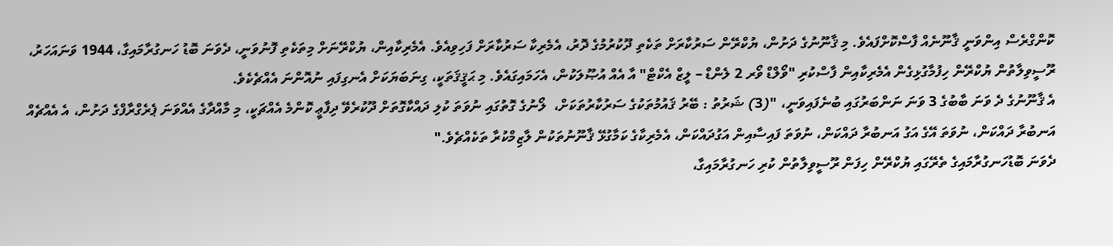ކޮންގްރެސް އިންވަނީ ޤާނޫނެއް ފާސްކޮށްފައެވެ. މި ޤާނޫނުގެ ދަށުން، ޔުކްރޭން ސަރުކާރަށް ތަކެތި ދޫކުރުމުގެ ދޮރު، އެމެރިކާ ސަރުކާރަށް ފަހިވިއެވެ. އެމެރިކާއިން، ޔުކްރޭނަށް މިތަކެތި ފޮނުވަނީ، ދެވަނަ ބޮޑު ހަނގުރާމައިގާ، 1944 ވަނައަހަރު، ރޫސީވިލާތުން ޔުކްރޭން ހިފުމާގުޅިގެން އެމެރިކާއިން ފާސްކުރި "ވޯލްޑް ވޯރ 2 ލެންޑް – ލީޒް އެކްޓް" އާ އެއް އުޞޫލަކުން، އެހަމައިގައެވެ. މި ޙަޤީޤަތަކީ، ގިނަބަޔަކަށް އެނގިފައި ނުއޮންނަ އެއްޗެކެވެ.
އެ ޤާނޫނުގެ ދެ ވަނަ ބާބުގެ 3 ވަނަ ނަންބަރުގައި ބުނެފައިވަނީ، "(3) ޝަރުތު : ބޭރު ޤައުމުތަކުގެ ސަރުކާރުތަކަށް،  ލޯނުގެ ގޮތުގައި ނުވަތަ ކުލި ދައްކާގޮތަށް ދޫކުރެވޭ ދިފާޢީ ކޮންމެ އެއްޗަކީ، މި މާއްދާގެ އެއްވަނަ ޕެރެގްރާފްގެ ދަށުން، އެ އެއްޗެއް އަނބުރާ ދައްކަން، ނުވަތަ އޭގެ އަގު އަނބުރާ ދައްކަން، ނުވަތަ ފައިސާއިން އަގުދައްކަން، އެމެރިކާގެ ކަމާގުޅޭ ޤާނޫނުތަކުން ލާޒިމްކުރާ ތަކެއްޗެވެ."
ދެވަނަ ބޮޑުހަނގުރާމައިގެ ތެރޭގައި ޔުކްރޭން ހިފަން ރޫސީވިލާތުން ކުރި ހަނގުރާމައިގާ،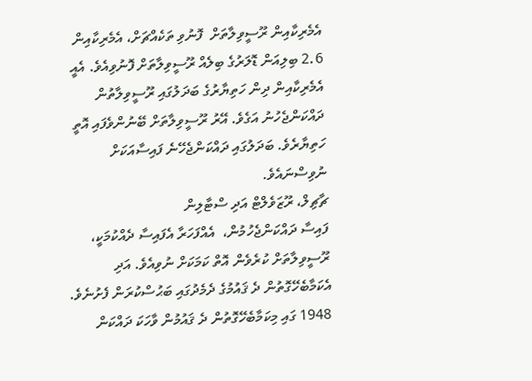އެމެރިކާއިން ރޫސީވިލާތަށް  ފޮނުވި ތަކެއްޗަށް، އެމެރިކާއިން 2.6 ބިލިއަން ޑޮލަރުގެ ބިލެއް ރޫސީވިލާތަށް ފޮނުވިއެވެ. އެއީ އެމެރިކާއިން ދިން ހަތިޔާރުގެ ބަދަލުގައި ރޫސީވިލާތުން ދައްކަންޖެހުނު އަގެވެ. އޭރު ރޫސީވިލާތަށް ބޭނުންވެފައި އޮތީ ހަތިޔާރެވެ. ބަދަލުގައި ދައްކަންޖެހޭނެ ފައިސާއަކަށް ނުވިސްނައެވެ.
ޗާޗިލް، ރޫޒަވެލްޓް އަދި ސްޓާލިން
ފައިސާ ދައްކަންޖެހުމުން،  އެއްފަހަރާ އެފައިސާ ދެއްކުމަކީ، ރޫސީވިލާތަށް ކުރެވެން އޮތް ކަމަކަށް ނުވިއެވެ. އަދި އެކަމާބެހޭގޮތުން ދެ ޤައުމުގެ ދެމެދުގައި ބަޙުސްކުރަން ފެށުނެވެ. 1948 ގައި މިކަމާބެހޭގޮތުން ދެ ޤައުމުން ވާހަކަ ދައްކަން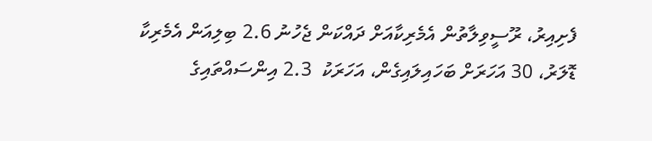ފެށިއިރު، ރޫސީވިލާތުން އެމެރިކާއަށް ދައްކަން ޖެހުނު 2.6 ބިލިއަން އެމެރިކާ ޑޮލަރު، 30 އަހަރަށް ބަހައިލައިގެން، އަހަރަކު  2.3 އިންސައްތައިގެ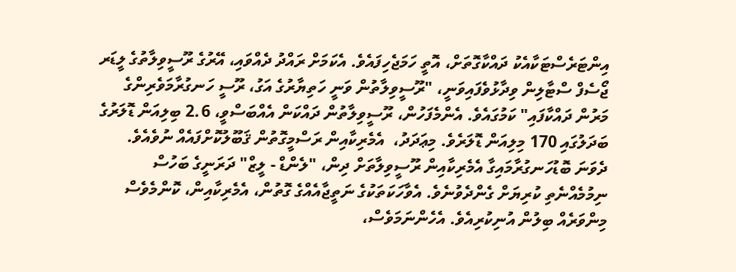އިންޓަރެސްޓަކާއެކު ދައްކާގޮތަށް، އޮތީ ހަމަޖެހިފައެވެ. އެކަމަށް ރައްދު ދެއްވައި، އޭރުގެ ރޫސީވިލާތުގެ ލީޑަރ ޖޯސެފް ސްޓާލިން ވިދާޅުވެފައިވަނީ، "ރޫސީވިލާތުން ވަނީ ހަތިޔާރުގެ އަގު، ރޫސީ ހަނގުރާމަވެރިންގެ މަރުން ދައްކާފައި" ކަމުގައެވެ. އެންމެފަހުން، ރޫސީވިލާތުން ދައްކަން އެއްބަސްވީ، 2.6 ބިލިއަން ޑޮލަރުގެ ބަދަލުގައި 170 މިލިއަން ޑޮލަރެވެ. މިޢަދަދު،  އެމެރިކާއިން ރަސްމީގޮތުން ޤަބޫލުކޮށްފައެއް ނުވެއެވެ.
ދެވަނަ ބޮޑުހަނގުރާމައިގާ އެމެރިކާއިން ރޫސީވިލާތަށް ދިން، "ލެންޑް - ލީޒް" ދަރަނީގެ ބަހުސް ނިމުމެއްނެތި ކުރިޔަށް ގެންދެވުނެވެ. އެވާހަކަތަކުގެ ނަތީޖާއެއްގެ ގޮތުން، އެމެރިކާއިން، ކޮންމެވެސް މިންވަރެއް ބިލުން އުނިކުރިއެވެ. އެހެންނަމަވެސް،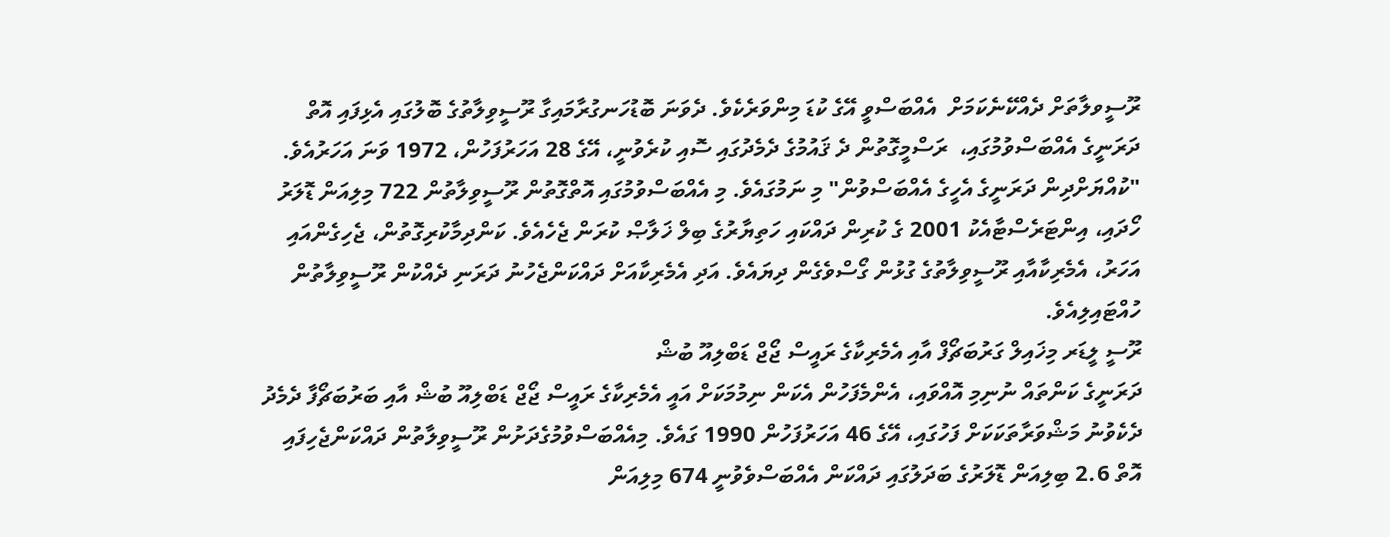ރޫސީވލާތަށް ދެއްކޭނެކަމަށް  އެއްބަސްވީ އޭގެ ކުޑަ މިންވަރެކެވެ. ދެވަނަ ބޮޑުހަނގުރާމައިގާ ރޫސީވިލާތުގެ ބޮލުގައި އެޅިފައި އޮތް ދަރަނީގެ އެއްބަސްވުމުގައި،  ރަސްމީގޮތުން ދެ ޤައުމުގެ ދެމެދުގައި ސޮއި ކުރެވުނީ، އޭގެ 28 އަހަރުފަހުން، 1972 ވަނަ އަހަރުއެވެ. "ކުއްޔަށްދިން ދަރަނީގެ އެހީގެ އެއްބަސްވުން" މި ނަމުގައެވެ. މި އެއްބަސްވުމުގައި އޮތްގޮތުން ރޫސީވިލާތުން 722 މިލިއަން ޑޮލަރު ހޯދައި، އިންޓަރެސްޓާއެކު 2001 ގެ ކުރިން ދައްކައި ހަތިޔާރުގެ ބިލް ޚަލާޞް ކުރަން ޖެހެއެވެ. ކަންދިމާކުރިގޮތުން، ޖެހިގެންއައި އަހަރު، އެމެރިކާއާއި ރޫސީވިލާތުގެ ގުޅުން ގޯސްވެގެން ދިޔައެވެ. އަދި އެމެރިކާއަށް ދައްކަންޖެހުނު ދަރަނި ދެއްކުން ރޫސީވިލާތުން ހުއްޓައިލިއެވެ.
ރޫސީ ލީޑަރ މިޚައިލް ގަރުބަޗޯފް އާއި އެމެރިކާގެ ރައީސް ޖޯޖް ޑަބްލިއޫ ބުޝް
ދަރަނީގެ ކަންތައް ނުނިމި އޮއްވައި، އެންމެފަހުން އެކަން ނިމުމަކަށް އައީ އެމެރިކާގެ ރައީސް ޖޯޖް ޑަބްލިއޫ ބުޝް އާއި ބަރުބަޗޯފާ ދެމެދު ދެކެވުނު މަޝްވަރާތަކަކަށް ފަހުގައި، އޭގެ 46 އަހަރުފަހުން 1990 ގައެވެ. މިއެއްބަސްވުމުގެދަށުން ރޫސީވިލާތުން ދައްކަންޖެހިފައި އޮތް 2.6 ބިލިއަން ޑޮލަރުގެ ބަދަލުގައި ދައްކަން އެއްބަސްވެވުނީ 674 މިލިއަން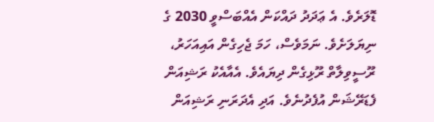ޑޮލަރެވެ. އެ ޢަދަދު ދައްކަން އެއްބަސްވީ 2030 ގެ ނިޔަލަށެވެ. ނަމަވެސް، ހަމަ ޖެހިގެން އައިއަހަރު، ރޫސީވިލާތް ރޫޅިގެން ދިޔައެވެ. އެއާއެކު ރަޝިއަން ފެޑަރޭޝަން އުފެދުނެވެ. އަދި އެދަރަނި ރަޝިއަން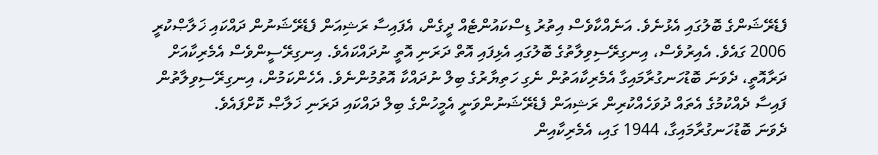ފެޑެރޭޝަންގެ ބޮލުގައި އެޅުނެވެ. އަނެއްކާވެސް އިތުރު ޑިސްކައުންޓެއް ދީގެން، އެފައިސާ ރަޝިއަން ފެޑެރޭޝަނުން ދައްކައި ޚަލާޞްކުރީ 2006 ގައެވެ. އެއިރުވެސް، އިނގިރޭސިވިލާތުގެ ބޮލުގައި އެޅިފައި އޮތް ދަރަނި އޮތީ ނުދައްކައެވެ. އިނގިރޭސީންވެސް އެމެރިކާއަށް ދަރާއޮތީ، ދެވަނަ ބޮޑުހަނގުރާމައިގާ އެމެރިކާއަތުން ނެގި ހަތިޔާރުގެ ބިލް ނުދައްކާ އޮތުމުންނެވެ. އެހެންކަމުން، އިނގިރޭސިވިލާތުން ފައިސާ ދެއްކުމުގެ އެތައް ދުވަހެއްކުރިން ރަޝިއަން ފެޑެރޭޝަނުންވަނީ އެމީހުންގެ ބިލް ދައްކައި ދަރަނި ޚަލާޞް ކޮށްފައެވެ.
ދެވަނަ ބޮޑުހަނގުރާމައިގާ، 1944 ގައި، އެމެރިކާއިން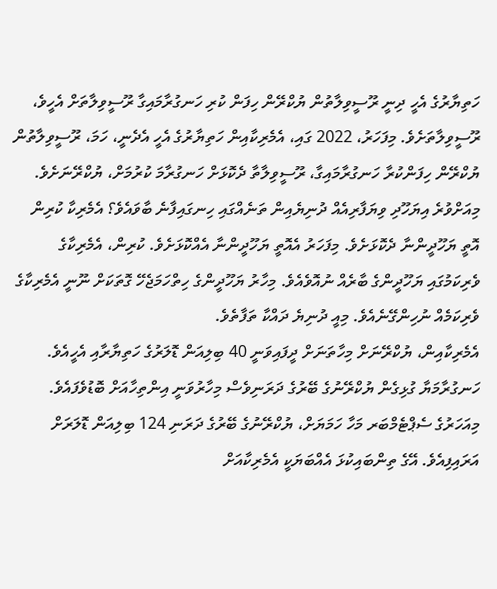ހަތިޔާރުގެ އެހީ ދިނީ ރޫސީވިލާތުން ޔުކްރޭން ހިފަން ކުރި ހަނގުރާމައިގާ ރޫސީވިލާތަށް އެހީވެ، ރޫސީވިލާތަށެވެ. މިފަހަރު، 2022 ގައި، އެމެރިކާއިން ހަތިޔާރުގެ އެހީ އެދެނީ، ހަމަ، ރޫސީވިލާތުން ޔުކްރޭން ހިފަންކުރާ ހަނގުރާމައިގާ، ރޫސީވިލާތާ ދެކޮޅަށް ހަނގުރާމަ ކުރުމަށް، ޔުކްރޭނަށެވެ. މިއަށްވުރެ އިޔަހޫދި ވިޔަފާރިއެއް ދުނިޔެއިން ތަނެއްގައި ހިނގައިފާނެ ބާވައެވެ؟ އެމެރިކާ ކުރިން އޮތީ ޔަހޫދީންނާ ދެކޮޅަށެވެ. މިފަހަރު އެއޮތީ ޔަހޫދީންނާ އެއްކޮޅަށެވެ. ކުރިން، އެމެރިކާގެ ވެރިކަމުގައި ޔަހޫދީންގެ ބާރެއް ނުއޮވެއެވެ. މިހާރު ޔަހޫދީންގެ ހިތްހަމަޖެހޭ ގޮތަކަށް ނޫނީ އެމެރިކާގެ ވެރިކަމެއް ނުހިންގޭނެއެވެ. މިއީ ދުނިޔެ ދައްކާ ތަފާތެވެ.
އެމެރިކާއިން، ޔުކްރޭނަށް މިހާތަނަށް ދީފައިވަނީ 40 ބިލިއަން ޑޮލަރުގެ ހަތިޔާރާއި އެހީއެވެ. ހަނގުރާމަޔާ ގުޅިގެން ޔުކްރޭނުގެ ބޭރުގެ ދަރަނިވެސް މިހާރުވަނީ އިންތިހާއަށް ބޮޑުވެފައެވެ. މިއަހަރުގެ ސެޕްޓެމްބަރ މަހާ ހަމަޔަށް، ޔުކްރޭނުގެ ބޭރުގެ ދަރަނި 124 ބިލިއަން ޑޮލަރަށް އަރައިފިއެވެ. އޭގެ ތިންބައިކުޅަ އެއްބަޔަކީ އެމެރިކާއަށް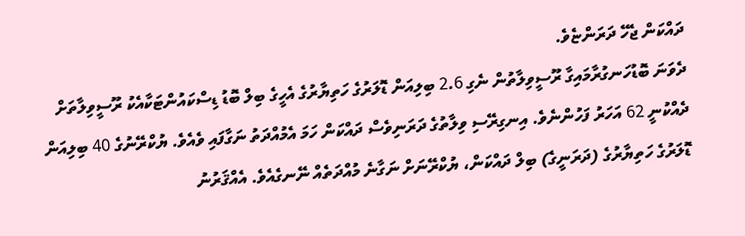ދައްކަން ޖެހޭ ދަރަންޏެވެ.
ދެވަނަ ބޮޑުހަނގުރާމައިގާ ރޫސީވިލާތުން ނެގި 2.6 ބިލިއަން ޑޮލަރުގެ ހަތިޔާރުގެ އެހީގެ ބިލް ބޮޑު ޑިސްކައުންޓަކާއެކު ރޫސީވިލާތަށް ދެއްކުނީ 62 އަހަރު ފަހުންނެވެ. އިނގިރޭސި ވިލާތުގެ ދަރަނިވެސް ދައްކަން ހަމަ އެމުއްދަތު ނަގާފައި ވެއެވެ. ޔުކްރޭނުގެ 40 ބިލިއަން ޑޮލަރުގެ ހަތިޔާރުގެ (ދަރަނީގެ) ބިލް ދައްކަން، ޔުކްރޭނަށް ނަގާނެ މުއްދަތެއް ނޭނގެއެވެ. އެއްޤަރުނު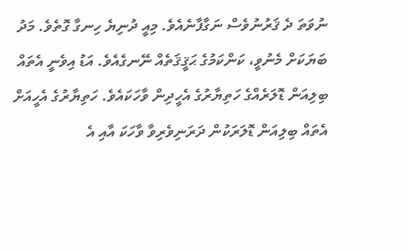ނުވަތަ ދެ ޤަރުނުވެސް ނަގާފާނެއެވެ. މިއީ ދުނިޔެ ހިނގާ ގޮތެވެ. މަދު ބަޔަކަށް މެނުވީ، ކަންކަމުގެ ޙަޤީޤަތެއް ނޭނގެއެވެ. އަޑު އިވެނީ އެތައް ބިލިއަން ޑޮލަރެއްގެ ހަތިޔާރުގެ އެހީދިން ވާހަކައެވެ. ހަތިޔާރުގެ އެހީއަށް އެތައް ބިލިއަން ޑޮލަރަކުން ދަރަނިވެރިވާ ވާހަކަ އާއި އެ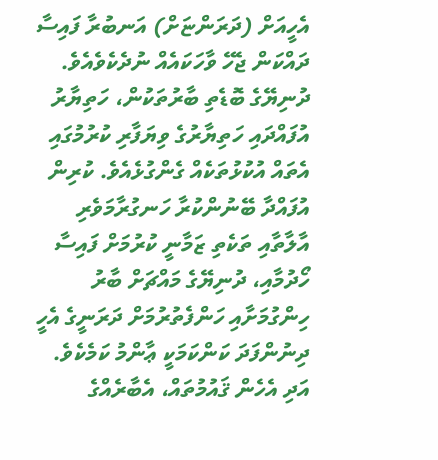އެހީއަށް (ދަރަންޏަށް) އަނބުރާ ފައިސާ ދައްކަން ޖެހޭ ވާހަކައެއް ނުދެކެވެއެވެ.
ދުނިޔޭގެ ބޮޑެތި ބާރުތަކުން، ހަތިޔާރު އުފައްދައި ހަތިޔާރުގެ ވިޔަފާރި ކުރުމުގައި އެތައް އުކުޅުތަކެއް ގެންގުޅެއެވެ. ކުރިން އުފައްދާ ބޭނުންކުރާ ހަނގުރާމަވެރި އާލާތާއި ތަކެތި ޒަމާނީ ކުރުމަށް ފައިސާ ހޯދުމާއި، ދުނިޔޭގެ މައްޗަށް ބާރު ހިންގުމަށާއި ހަންފެތުރުމަށް ދަރަނީގެ އެހީ ދިނުންފަދަ ކަންކަމަކީ ޢާންމު ކަމެކެވެ. އަދި އެހެން ޤައުމުތައް، އެބާރެއްގެ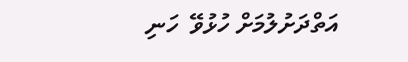އަތްދަށުލުމަށް ހުޅުވޭ  ހަނި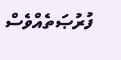ފުރުޞަތެއްވެސް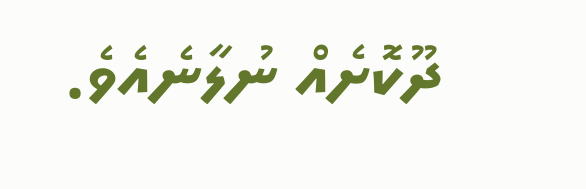ދޫކޮށެއް ނުލާނެއެވެ.